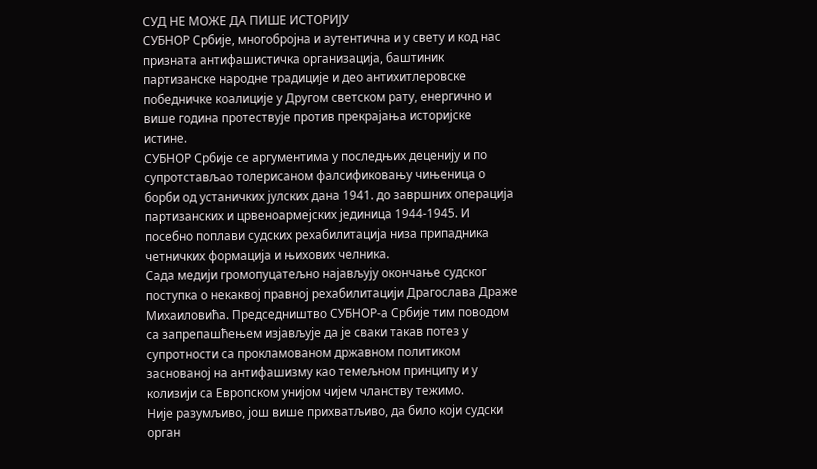СУД НЕ МОЖЕ ДА ПИШЕ ИСТОРИЈУ
СУБНОР Србије, многобројна и аутентична и у свету и код нас призната антифашистичка организација, баштиник партизанске народне традиције и део антихитлеровске победничке коалиције у Другом светском рату, енергично и више година протествује против прекрајања историјске истине.
СУБНОР Србије се аргументима у последњих деценију и по супротстављао толерисаном фалсификовању чињеница о борби од устаничких јулских дана 1941. до завршних операција партизанских и црвеноармејских јединица 1944-1945. И посебно поплави судских рехабилитација низа припадника четничких формација и њихових челника.
Сада медији громопуцатељно најављују окончање судског поступка о некаквој правној рехабилитацији Драгослава Драже Михаиловића. Председништво СУБНОР-а Србије тим поводом са запрепашћењем изјављује да је сваки такав потез у супротности са прокламованом државном политиком заснованој на антифашизму као темељном принципу и у колизији са Европском унијом чијем чланству тежимо.
Није разумљиво, још више прихватљиво, да било који судски орган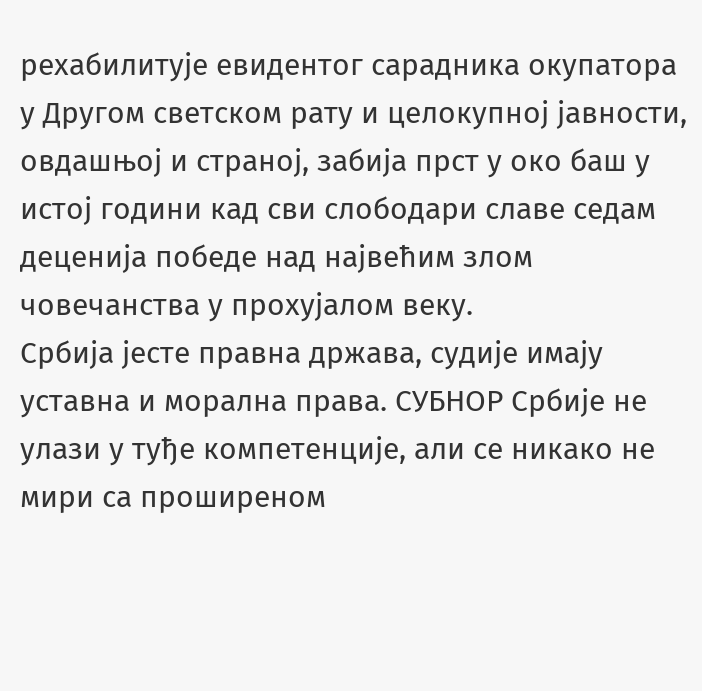рехабилитује евидентог сарадника окупатора у Другом светском рату и целокупној јавности, овдашњој и страној, забија прст у око баш у истој години кад сви слободари славе седам деценија победе над највећим злом човечанства у прохујалом веку.
Србија јесте правна држава, судије имају уставна и морална права. СУБНОР Србије не улази у туђе компетенције, али се никако не мири са проширеном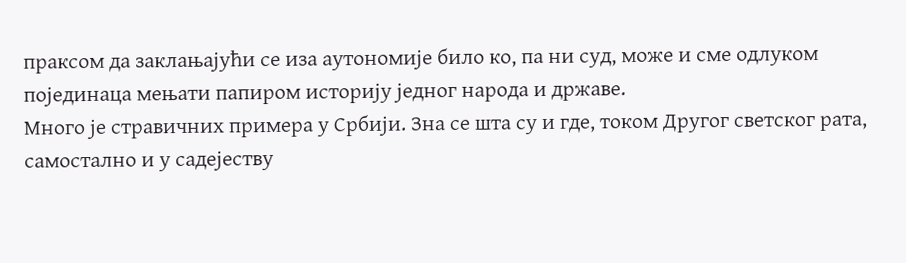праксом да заклањајући се иза аутономије било ко, па ни суд, може и сме одлуком појединаца мењати папиром историју једног народа и државе.
Много је стравичних примера у Србији. Зна се шта су и где, током Другог светског рата, самостално и у садејеству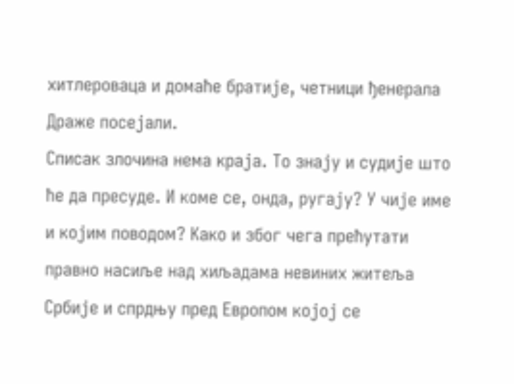хитлероваца и домаће братије, четници ђенерала Драже посејали.
Списак злочина нема краја. То знају и судије што ће да пресуде. И коме се, онда, ругају? У чије име и којим поводом? Како и због чега прећутати правно насиље над хиљадама невиних житеља Србије и спрдњу пред Европом којој се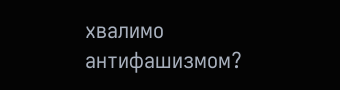хвалимо антифашизмом?